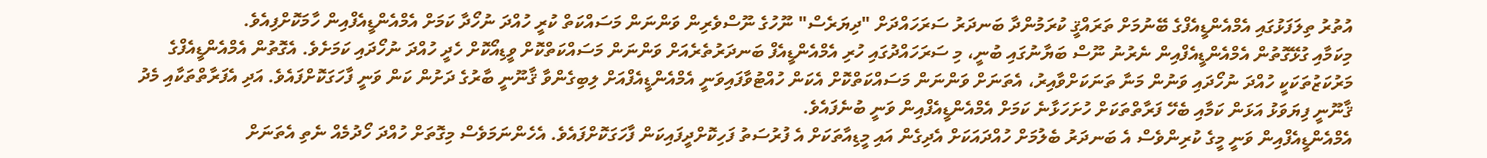އުތުރު ތިލަފަޅުގައި އެމްއެންޑީއެފްގެ ބޭނުމަށް ތަރައްޤީ ކުރަމުންދާ ބަނދަރު ސަރަހައްދަށް "ދިޔަރެސް" ނޫހުގެ ނޫސްވެރިން ވަންނަން މަސައްކަތް ކުރީ ހުއްދަ ނުހޯދާ ކަމަށް އެމްއެންޑީއެފްއިން ހާމަކޮށްފިއެވެ.
މިކަމާއި ގުޅޭގޮތުން އެމްއެންޑީއެފްއިން ނެރުނު ނޫސް ބަޔާނުގައި ބުނީ، މި ސަރަހައްދުގައި ހުރި އެމްއެންޑީއެފް ބަނދަރުތެރެއަށް ވަންނަން މަސައްކަތްކޮށް ވީޑިއޯކޮށް ހެދީ ހުއްދަ ނުހޯދައި ކަމަށެވެ. އެގޮތުން އެމްއެންޑީއެފްގެ މަރުކަޒުތަކަކީ ހުއްދަ ނުހޯދައި ވަނުން މަނާ ތަނަކަށްވާއިރު، އެތަނަށް ވަންނަން މަސައްކަތްކޮށް އެކަން ހުއްޓުވާފައިވަނީ އެމްއެންޑީއެފްއަށް ލިބިގެންވާ ޤާނޫނީ ބާރުގެ ދަށުން ކަން ވަނީ ފާހަގަކޮށްފައެވެ. އަދި އެފަރާތްތަކާއި މެދު ޤާނޫނީ ފިޔަވަޅު އަޅަން ކަމާއި ބެހޭ ފަރާތްތަކަށް ހުށަހަޅާނެ ކަމަށް އެމްއެންޑީއެފްއިން ވަނީ ބުނެފައެވެ.
އެމްއެންޑީއެފްއިން ވަނީ މީގެ ކުރިންވެސް އެ ބަނދަރު ބެލުމަށް ހުއްދައަކަށް އެދިގެން އައި މީޑިއާތަކަށް އެ ފުރުސަތު ފަހިކޮށްދީފައިކަން ފާހަގަކޮށްފައެވެ. އެހެންނަމަވެސް މިގޮތަށް ހުއްދަ ހޯދުމެއް ނެތި އެތަނަށް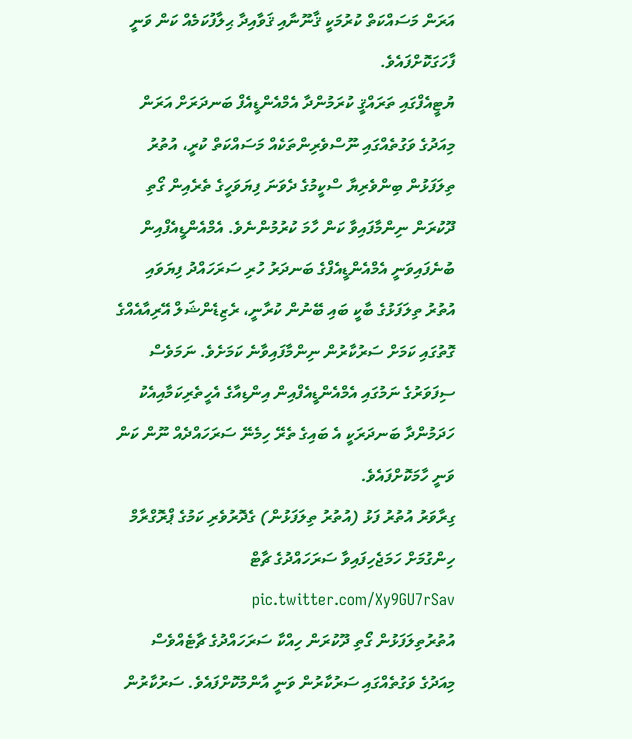އަރަން މަސައްކަތް ކުރުމަކީ ޤާނޫނާއި ޤަވާއިދާ ޙިލާފުކަމެއް ކަން ވަނީ ފާހަގަކޮށްފައެވެ.
ޔުޓީއެފްގައި ތަރައްޤީ ކުރަމުންދާ އެމްއެންޑީއެފް ބަނދަރަށް އަރަން މިއަދުގެ ވަގުތެއްގައި ނޫސްވެރިންތަކެއް މަސައްކަތް ކުރީ، އުތުރު ތިލަފަޅުން ބިންވެރިޔާ ސްކީމުގެ ދެވަނަ ފިޔަވަހީގެ ތެރެއިން ގޯތި ދޫކުރަން ނިންމާފައިވާ ކަން ހާމަ ކުރުމުންނެވެ. އެމްއެންޑީއެފްއިން ބުނެފައިވަނީ އެމްއެންޑީއެފްގެ ބަނދަރު ހުރި ސަރަހައްދު ފިޔަވައި އުތުރު ތިލަފަޅުގެ ބާކީ ބައި ބޭނުން ކުރާނީ، ރެޒިޑެންޝަލް އޭރިއާއެއްގެ ގޮތުގައި ކަމަށް ސަރުކާރުން ނިންމާފައިވާނެ ކަމަށެވެ. ނަމަވެސް ސިފަވަރުގެ ނަމުގައި އެމްއެންޑީއެފްއިން އިންޑިއާގެ އެހީތެރިކަމާއިއެކު ހަދަމުންދާ ބަނދަރަކީ އެ ބައިގެ ތެރޭ ހިމެނޭ ސަރަހައްދެއް ނޫން ކަން ވަނީ ހާމަކޮށްފައެވެ.
ގިރާވަރު އުތުރު ފަޅު (އުތުރު ތިލަފަޅުން) ގެދޮރުވެރި ކަމުގެ ޕްރޮގްރާމް ހިންގުމަށް ހަމަޖެހިފައިވާ ސަރަހައްދުގެ ޗާޓް pic.twitter.com/Xy9GU7rSav
އުތުރުތިލަފަޅުން ގޯތި ދޫކުރަން ހިއްކާ ސަރަހައްދުގެ ޗާޓެއްވެސް މިއަދުގެ ވަގުތެއްގައި ސަރުކާރުން ވަނީ އާންމުކޮށްފައެވެ. ސަރުކާރުން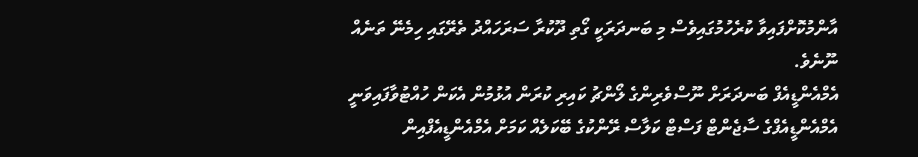އާންމުކޮށްފައިވާ ކުރެހުމުގައިވެސް މި ބަނދަރަކީ ގޯތި ދޫކުރާ ސަރަހައްދު ތެރޭގައި ހިމެނޭ ތަނެއް ނޫނެވެ.
އެމްއެންޑީއެފް ބަނދަރަށް ނޫސްވެރިންގެ ލޯންޗު ކައިރި ކުރަން އުޅުމުން އެކަން ހުއްޓުވާފައިވަނީ އެމްއެންޑީއެފްގެ ސާޖެންޓް ފަސްޓް ކަލާސް ރޭންކުގެ ބޭކަލެއް ކަމަށް އެމްއެންޑީއެފްއިން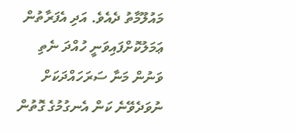މައުލޫމާތު ދެއެވެ. އަދި އެފަރާތުން ޢަމަލުކޮށްފައިވަނީ ހުއްދަ ނެތި ވަނުން މަނާ ސަރަހައްދަކަށް ނުވަދެވޭނެ ކަން އެނގުމުގެ ގޮތުން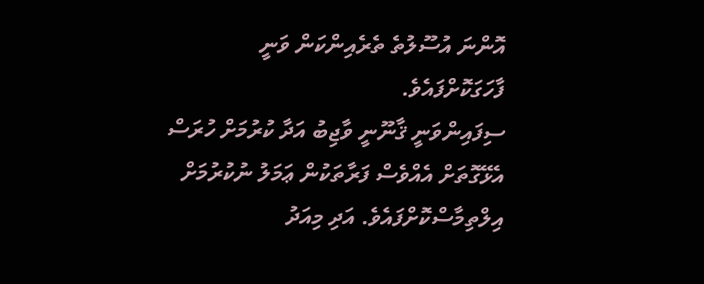އޮންނަ އުސޫލުތެ ތެރެއިންކަން ވަނީ ފާހަގަކޮށްފައެވެ.
ސިފައިންވަނީ ޤާނޫނީ ވާޖިބު އަދާ ކުރުމަށް ހުރަސް އެޅޭގޮތަށް އެއްވެސް ފަރާތަކުން ޢަމަލު ނުކުރުމަށް އިލްތިމާސްކޮށްފައެވެ. އަދި މިއަދު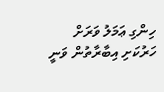ހިންގި ޢަމަލު ވަރަށް ހަރުކަށި އިބާރާތުން ވަނީ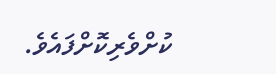ކުށްވެރިކޮށްފައެވެ.